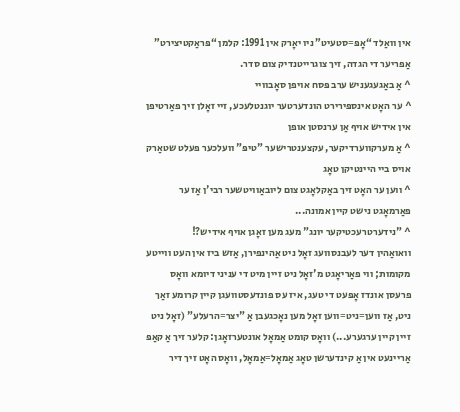אין וואַלד “אָפּ=סטעיט” ניו יאָרק אין 1991: קלמן “פּראַקטיצירט” אַפריער די הגדה, זיך צוגרייטנדיק צום סדר.
^ אַ באַגעגעניש ערב פּסח אויפן סאָבוויי
^ ער האָט אינספּירירט הונדערטער יוגנטלעכע, זיי זאָלן זיך פאַרטיפן אין אידיש אויף אַן ערנסטן אופן
^ אַ מערקווערדיקער, עקצענטרישער "טיפּ" וועלכער פעלט שטאַרק אויס ביי היינטיקן טאָג
^ ווען ער האָט זיך באַקלאָגט צום ליובאַוויטשער רבי'ן אַז ער פאַרמאָגט נישט קיין אמונה...
^ "נידערטרעכטיקער יונג" מעג מען זאָגן אויף אידיש?!
וואואַהין דער לעבנסוועג זאָל ניט אַהינפירן, אַזש ביז אין העט ווייטע מקומות; ווי פאַריאָגט מ'זאָל ניט זיין מיט די עניני דיומא וואָס פרעסן אונדז אָפּעט די טעג, איז עס פונדעסטוועגן קיין קרומע זאַך ניט, אַז ווען=ניט=ווען זאָל מען נאָכגעבן אַ "יצר=הרעלע" (זאָל ניט זיין קיין ערגערע...) וואָס קומט אַמאָל אונטערזאָגן: קלער זיך אַ קאַפּ אַריינעט אין אַ קינדערשן טאָג אַמאָל=אַמאָל, וואָס האָט זיך דיר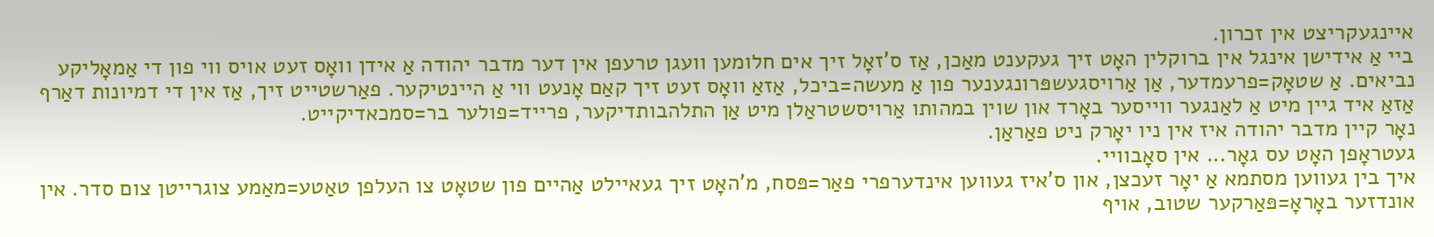איינגעקריצט אין זכרון.
ביי אַ אידישן אינגל אין ברוקלין האָט זיך געקענט מאַכן, אַז ס'זאָל זיך אים חלומען וועגן טרעפן אין דער מדבר יהודה אַ אידן וואָס זעט אויס ווי פון די אַמאָליקע נביאים. אַ שטאָק=פרעמדער, אַן אַרויסגעשפּרונגענער פון אַ מעשה=ביכל, אַזאַ וואָס זעט זיך קאַם אָנעט ווי אַ היינטיקער. פאַרשטייט זיך, אַז אין די דמיונות דאַרף אַזאַ איד גיין מיט אַ לאַנגער ווייסער באָרד און שוין במהותו אַרויסשטראַלן מיט אַן התלהבותדיקער, פרייד=פולער בר=סמכאדיקייט.
נאָר קיין מדבר יהודה איז אין ניו יאָרק ניט פאַראַן.
געטראָפן האָט עס גאָר... אין סאָבוויי.
איך בין געווען מסתמא אַ יאָר זעכצן, און ס'איז געווען אינדערפרי פאַר=פּסח, מ'האָט זיך געאיילט אַהיים פון שטאָט צו העלפן טאַטע=מאַמע צוגרייטן צום סדר. אין אונדזער באָראָ=פּאַרקער שטוב, אויף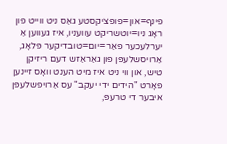פינף=און=פופציקסטע גאַס ניט ווייט פון ראָג ניו=יוטשריקט עוועניו, איז געווען אַ יערלעכער פאַר=יום=טובדיקער פּלאָג, אַרויסשלעפּן פון גאַראַזש דעם ריזיקן טיש, און ווי ניט איז מיט הענט וואָס זיינען פאָרט "הידים ידי יעקב" עס אַרויפשלעפּן איבער די טרעפּ,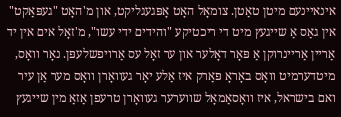אינאיינעם מיטן טאַטן. צומאָל האָט אָפּגעגליקט, און מ'האָט "געפּאַקט" אין גאַס אַ שייגעץ מיט די ריכטיקע "והידים ידי עשו", מ'זאָל אים אין יד אַריין אַריינרוקן אַ פּאָר דאָלער און ער זאָל עס אַרויפשלעפּן. נאָר וואָס, מיטדערמיט וואָס באָראָ פּאַרק איז אַלע יאָר געוואָרן וואָס מער אַן עיר ואם בישראל, איז וואָסאַמאָל שווערער געוואָרן טרעפן אַזאַ מין שייגעץ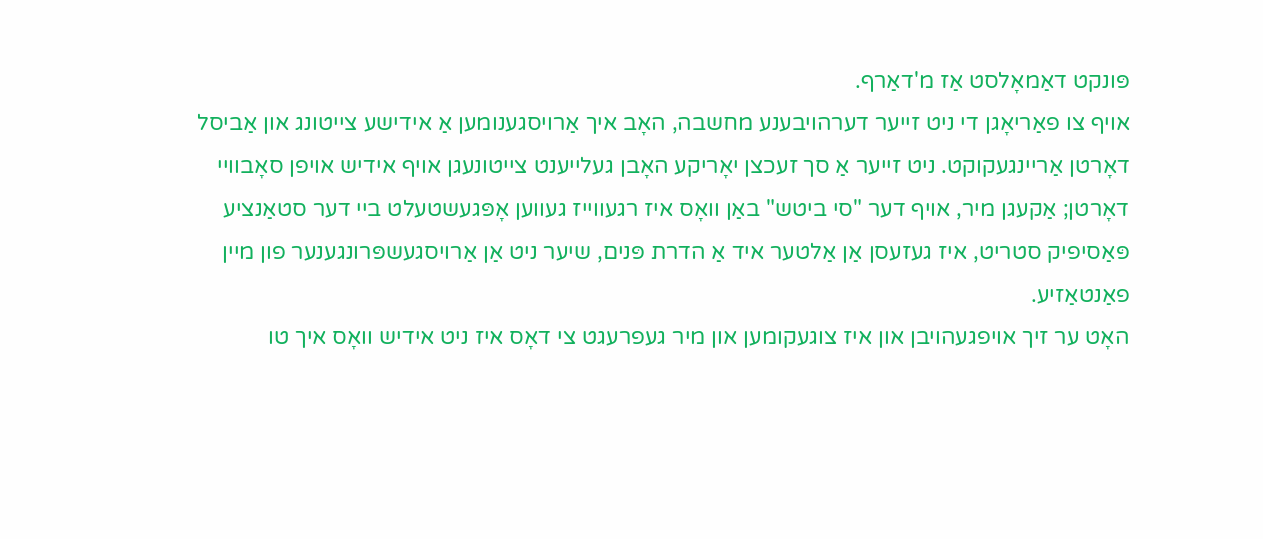פּונקט דאַמאָלסט אַז מ'דאַרף.
אויף צו פאַריאָגן די ניט זייער דערהויבענע מחשבה, האָב איך אַרויסגענומען אַ אידישע צייטונג און אַביסל דאָרטן אַריינגעקוקט. ניט זייער אַ סך זעכצן יאָריקע האָבן געלייענט צייטונעגן אויף אידיש אויפן סאָבוויי דאָרטן; אַקעגן מיר, אויף דער "סי ביטש" באַן וואָס איז רגעווייז געווען אָפּגעשטעלט ביי דער סטאַנציע פּאַסיפיק סטריט, איז געזעסן אַן אַלטער איד אַ הדרת פּנים, שיער ניט אַן אַרויסגעשפּרונגענער פון מיין פאַנטאַזיע.
האָט ער זיך אויפגעהויבן און איז צוגעקומען און מיר געפרעגט צי דאָס איז ניט אידיש וואָס איך טו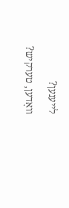לייענען?
וואָדען, טערקיש?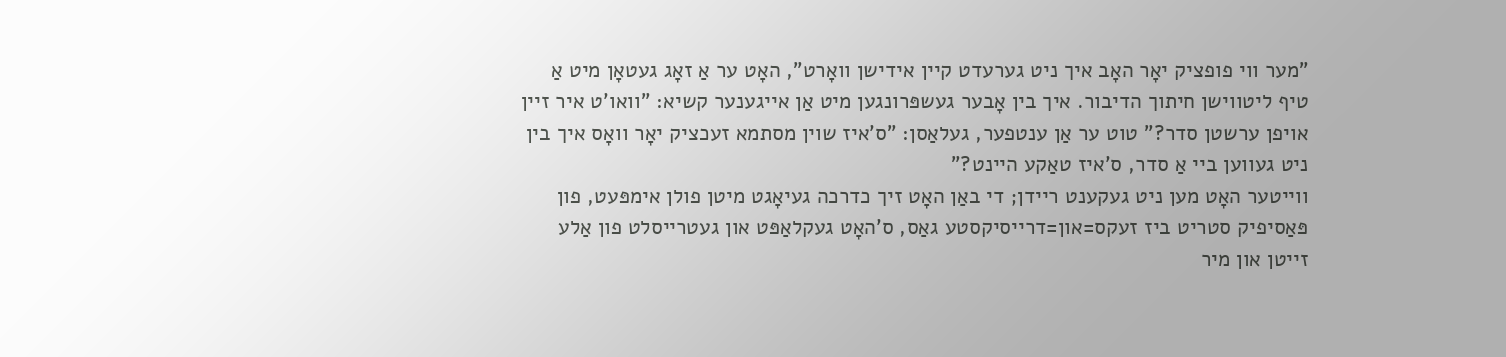"מער ווי פופציק יאָר האָב איך ניט גערעדט קיין אידישן וואָרט", האָט ער אַ זאָג געטאָן מיט אַ טיף ליטווישן חיתוך הדיבור. איך בין אָבער געשפּרונגען מיט אַן אייגענער קשיא: "וואו'ט איר זיין אויפן ערשטן סדר?" טוט ער אַן ענטפער, געלאַסן: "ס'איז שוין מסתמא זעכציק יאָר וואָס איך בין ניט געווען ביי אַ סדר, ס'איז טאַקע היינט?"
ווייטער האָט מען ניט געקענט ריידן; די באַן האָט זיך כדרכה געיאָגט מיטן פולן אימפּעט, פון פּאַסיפיק סטריט ביז זעקס=און=דרייסיקסטע גאַס, ס'האָט געקלאַפּט און געטרייסלט פון אַלע זייטן און מיר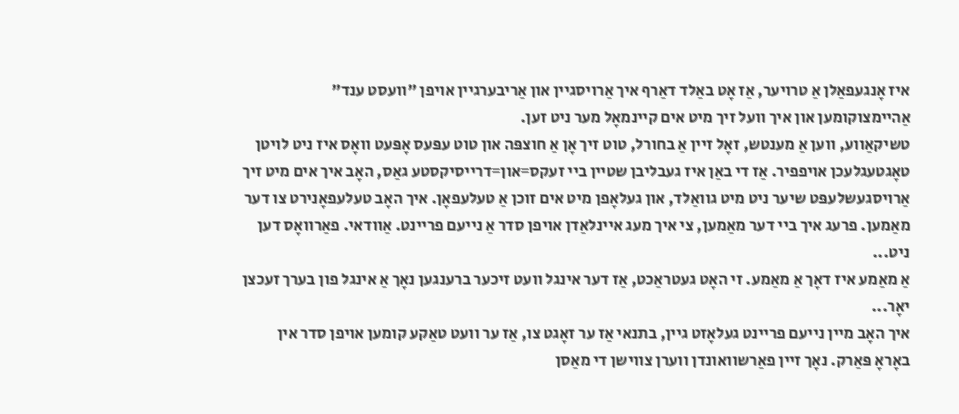איז אָנגעפאַלן אַ טרויער, אַז אָט באַלד דאַרף איך אַרויסגיין און אַריבערגיין אויפן "וועסט ענד" אַהיימצוקומען און איך וועל זיך מיט אים קיינמאָל מער ניט זען.
טשיקאַווע, ווען אַ מענטש, זאָל זיין אַ בחורל, טוט זיך אָן אַ חוצפּה און טוט עפּעס אָפּעט וואָס איז ניט לויטן טאָגטעגלעכן אויפפיר. אַז די באַן איז געבליבן שטיין ביי זעקס=און=דרייסיקסטע גאַס, האָב איך אים מיט זיך אַרויסגעשלעפּט שיער ניט מיט גוואַלד, און געלאָפן מיט אים זוכן אַ טעלעפאָן. איך האָב טעלעפאָנירט צו דער מאַמען. פרעג איך ביי דער מאַמען, צי איך מעג איינלאַדן אויפן סדר אַ נייעם פריינט. אַוודאי. פאַרוואָס דען ניט...
אַ מאַמע איז דאָך אַ מאַמע. זי האָט געטראַכט, אַז דער אינגל וועט זיכער ברענגען נאָך אַ אינגל פון בערך זעכצן יאָר...
איך האָב מיין נייעם פריינט געלאָזט גיין, בתנאי אַז ער זאָגט צו, אַז ער וועט טאַקע קומען אויפן סדר אין באָראָ פּאַרק. נאָך זיין פאַרשוואונדן ווערן צווישן די מאַסן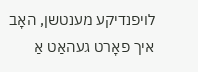לויפנדיקע מענטשן, האָב איך פאָרט געהאַט אַ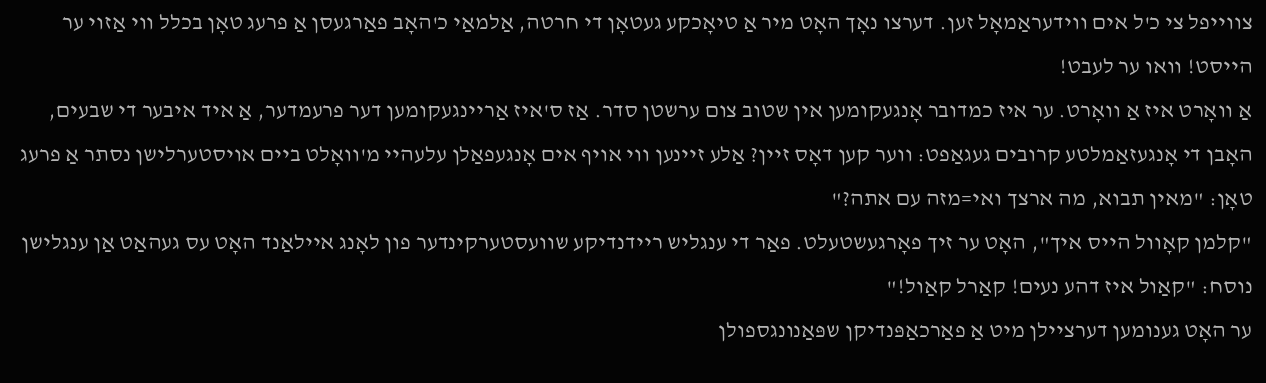צווייפל צי כ'ל אים ווידעראַמאָל זען. דערצו נאָך האָט מיר אַ טיאָכקע געטאָן די חרטה, אַלמאַי כ'האָב פאַרגעסן אַ פרעג טאָן בכלל ווי אַזוי ער הייסט! וואו ער לעבט!
אַ וואָרט איז אַ וואָרט. ער איז כמדובר אָנגעקומען אין שטוב צום ערשטן סדר. אַז ס'איז אַריינגעקומען דער פרעמדער, אַ איד איבער די שבעים, האָבן די אָנגעזאַמלטע קרובים געגאַפט: ווער קען דאָס זיין? אַלע זיינען ווי אויף אים אָנגעפאַלן עלעהיי מ'וואָלט ביים אויסטערלישן נסתר אַ פרעג טאָן: "מאין תבוא, מה ארצך ואי=מזה עם אתה?"
"קלמן קאָוול הייס איך", האָט ער זיך פאָרגעשטעלט. פאַר די ענגליש ריידנדיקע שוועסטערקינדער פון לאָנג איילאַנד האָט עס געהאַט אַן ענגלישן נוסח: "קאַול איז דהע נעים! קאַרל קאַול!"
ער האָט גענומען דערציילן מיט אַ פאַרכאַפּנדיקן שפּאַנונגספולן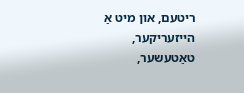ריטעם, און מיט אַ הייזעריקער, טאַטעשער,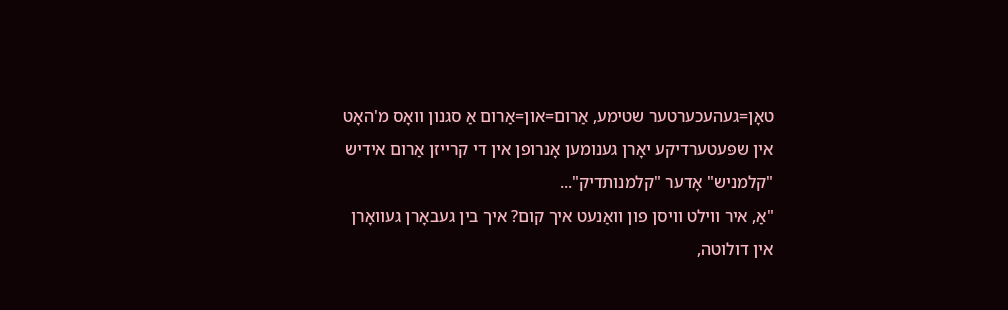טאָן=געהעכערטער שטימע, אַרום=און=אַרום אַ סגנון וואָס מ'האָט אין שפּעטערדיקע יאָרן גענומען אָנרופן אין די קרייזן אַרום אידיש "קלמניש" אָדער "קלמנותדיק"...
"אַ, איר ווילט וויסן פון וואַנעט איך קום? איך בין געבאָרן געוואָרן אין דולוטה,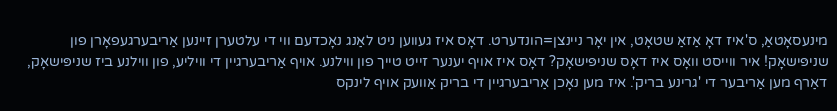מינעסאָטאַ, ס'איז דאָ אַזאַ שטאָט, אין יאָר ניינצן=הונדערט. דאָס איז געווען ניט לאַנג נאָכדעם ווי די עלטערן זיינען אַריבערגעפאָרן פון שניפּישאָק! איר ווייסט וואָס איז דאָס שניפּישאָק? דאָס איז אויף יענער זייט טייך פון ווילנע. אויף אַריבערגיין די וויליע, פון ווילנע ביז שניפּישאָק, דאַרף מען אַריבער די 'גרינע בריק'. איז מען נאָכן אַריבערגיין די בריק אַוועק אויף לינקס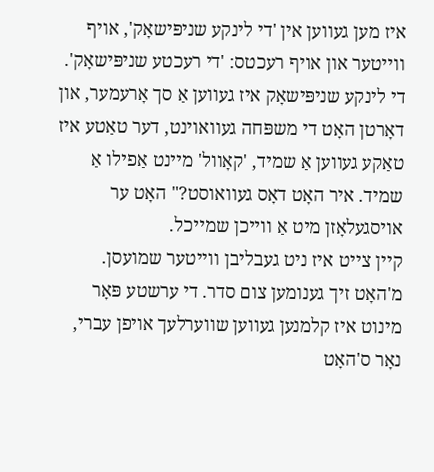איז מען געווען אין 'די לינקע שניפּישאָק', אויף ווייטער און אויף רעכטס: 'די רעכטע שניפּישאָק'. די לינקע שניפּישאָק איז געווען אַ סך אָרעמער, און דאָרטן האָט די משפּחה געוואוינט, דער טאַטע איז טאַקע געווען אַ שמיד, 'קאָוול' מיינט אַפילו אַ שמיד. איר האָט דאָס געוואוסט?" האָט ער אויסגעלאָזן מיט אַ ווייכן שמייכל.
קיין צייט איז ניט געבליבן ווייטער שמועסן. מ'האָט זיך גענומען צום סדר. די ערשטע פּאָר מינוט איז קלמנען געווען שווערלעך אויפן עברי, נאָר ס'האָט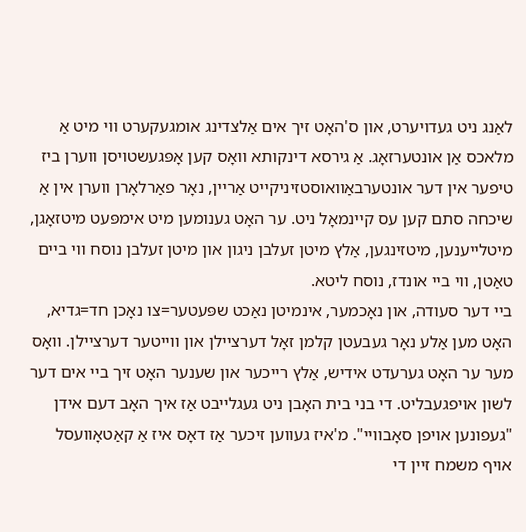לאַנג ניט געדויערט, און ס'האָט זיך אים אַלצדינג אומגעקערט ווי מיט אַ מלאכס אַן אונטערזאָג. אַ גירסא דינקותא וואָס קען אָפּגעשטויסן ווערן ביז טיפער אין דער אונטערבאַוואוסטזיניקייט אַריין, נאָר פאַרלאָרן ווערן אין אַ שיכחה סתם קען עס קיינמאָל ניט. ער האָט גענומען מיט אימפּעט מיטזאָגן, מיטלייענען, מיטזינגען, אַלץ מיטן זעלבן ניגון און מיטן זעלבן נוסח ווי ביים טאַטן, ווי ביי אונדז, נוסח ליטא.
ביי דער סעודה, און נאָכמער, אינמיטן נאַכט שפּעטער=צו נאָכן חד=גדיא, האָט מען אַלע נאָר געבעטן קלמן זאָל דערציילן און ווייטער דערציילן. וואָס מער ער האָט גערעדט אידיש, אַלץ רייכער און שענער האָט זיך ביי אים דער לשון אויפגעבליט. די בני בית האָבן ניט געגלייבט אַז איך האָב דעם אידן "געפונען אויפן סאָבוויי". מ'איז געווען זיכער אַז דאָס איז אַ קאַטאָוועסל אויף משמח זיין די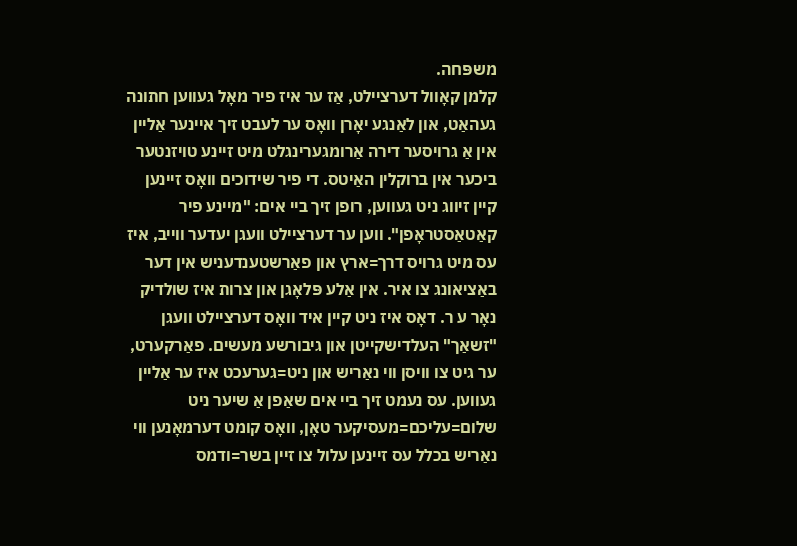משפּחה.
קלמן קאָוול דערציילט, אַז ער איז פיר מאָל געווען חתונה געהאַט, און לאַנגע יאָרן וואָס ער לעבט זיך איינער אַליין אין אַ גרויסער דירה אַרומגערינגלט מיט זיינע טויזנטער ביכער אין ברוקלין האַיטס. די פיר שידוכים וואָס זיינען קיין זיווג ניט געווען, רופן זיך ביי אים: "מיינע פיר קאַטאַסטראָפן". ווען ער דערציילט וועגן יעדער ווייב, איז עס מיט גרויס דרך=ארץ און פאַרשטענדעניש אין דער באַציאונג צו איר. אין אַלע פּלאָגן און צרות איז שולדיק נאָר ע ר. דאָס איז ניט קיין איד וואָס דערציילט וועגן "זשאַך" העלדישקייטן און גיבורשע מעשים. פאַרקערט, ער גיט צו וויסן ווי נאַריש און ניט=גערעכט איז ער אַליין געווען. עס נעמט זיך ביי אים שאַפן אַ שיער ניט שלום=עליכם=מעסיקער טאָן, וואָס קומט דערמאָנען ווי נאַריש בכלל עס זיינען עלול צו זיין בשר=ודמס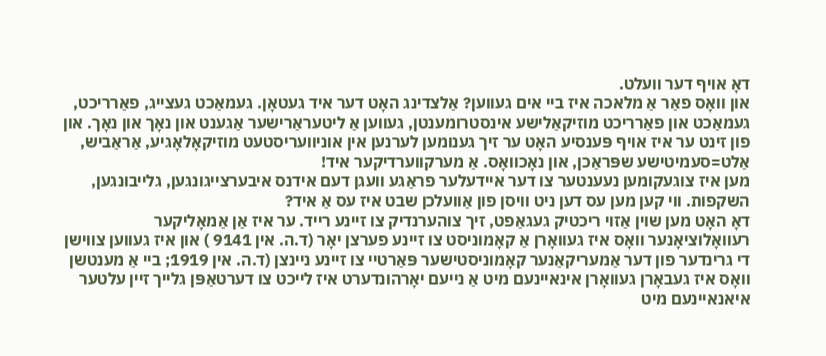דאָ אויף דער וועלט.
און וואָס פאַר אַ מלאכה איז ביי אים געווען? אַלצדינג האָט דער איד געטאָן. געמאַכט געצייג, פאַרריכט, געמאַכט און פאַרריכט מוזיקאַלישע אינסטרומענטן, געווען אַ ליטעראַרישער אַגענט און נאָך און נאָך. און פון זינט ער איז אויף פּענסיע האָט ער זיך גענומען לערנען אין אוניוועריסטעט מוזיקאָלאָגיע, אַראַביש, אַלט=סעמיטישע שפּראַכן, און נאָכוואָס. אַ מערקווערדיקער איד!
מען איז צוגעקומען נעענטער צו דער איידעלער פראַגע וועגן דעם אידנס איבערצייגונגען, גלייבונגען, השקפות. ווי קען מען עס דען ניט וויסן פון אַוועלכן שבט איז עס אַ איד?
דאָ האָט מען שוין אַזוי ריכטיק געגאַפט, זיך צוהערנדיק צו זיינע רייד. ער איז אַן אַמאָליקער רעוואָלוציאָנער וואָס איז געוואָרן אַ קאָמוניסט צו זיינע פערצן יאָר (ד.ה. אין 9141 ) און איז געווען צווישן די גרינדער פון דער אַמעריקאַנער קאָמוניסטישער פּאַרטיי צו זיינע ניינצן (ד.ה. אין 1919; ביי אַ מענטשן וואָס איז געבאָרן געוואָרן אינאיינעם מיט אַ נייעם יאָרהונדערט איז לייכט צו דערטאַפּן גלייך זיין עלטער איאנאיינעם מיט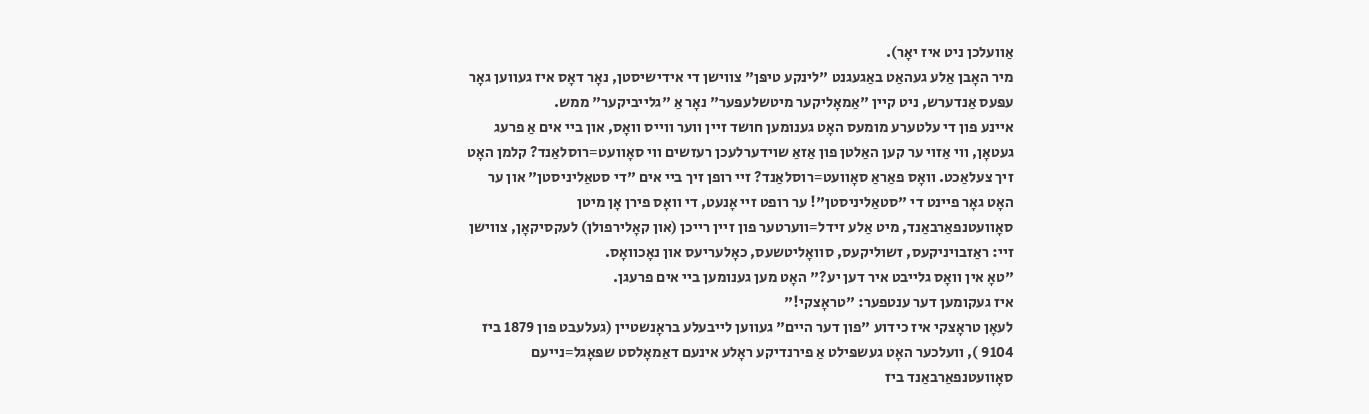אַוועלכן ניט איז יאָר).
מיר האָבן אַלע געהאַט באַגעגנט "לינקע טיפּן" צווישן די אידישיסטן, נאָר דאָס איז געווען גאָר עפּעס אַנדערש, ניט קיין "אַמאָליקער מיטשלעפּער" נאָר אַ "גלייביקער" ממש.
איינע פון די עלטערע מומעס האָט גענומען חושד זיין ווער ווייס וואָס, און ביי אים אַ פרעג געטאָן, ווי אַזוי ער קען האַלטן פון אַזאַ שוידערלעכן רעזשים ווי סאָוועט=רוסלאַנד? קלמן האָט זיך צעלאַכט. וואָס פאַראַ סאָוועט=רוסלאַנד? זיי רופן זיך ביי אים "די סטאַליניסטן" און ער האָט גאָר פיינט די "סטאַליניסטן"! ער רופט זיי אָנעט, די וואָס פירן אָן מיטן סאָוועטנפאַרבאַנד, מיט אַלע זידל=ווערטער פון זיין רייכן (און קאָלירפולן) לעקסיקאָן, צווישן זיי: ראַזבויניקעס, זשוליקעס, סוואָליטשעס, כאָלעריעס און נאָכוואָס.
"טאָ אין וואָס גלייבט איר דען יע?" האָט מען גענומען ביי אים פרעגן.
איז געקומען דער ענטפער: "טראָצקי!"
לעאָן טראָצקי איז כידוע "פון דער היים" געווען לייבעלע בראָנשטיין (געלעבט פון 1879 ביז 9104 ), וועלכער האָט געשפּילט אַ פירנדיקע ראָלע אינעם דאַמאָלסט שפּאָגל=נייעם סאָוועטנפאַרבאַנד ביז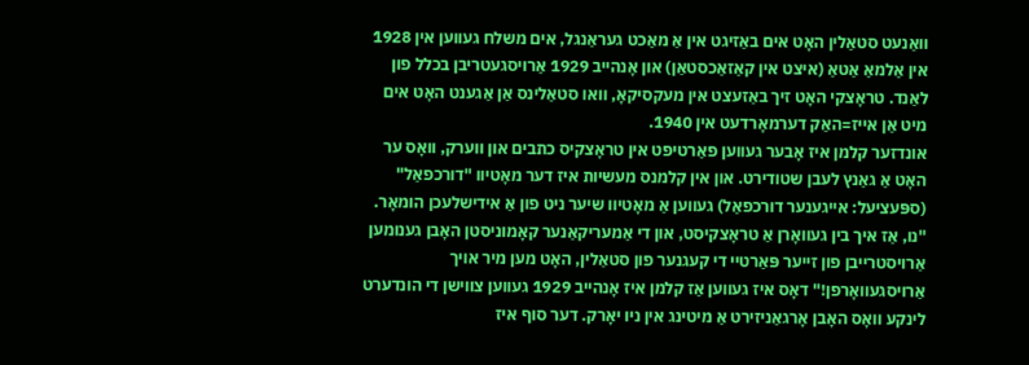וואַנעט סטאַלין האָט אים באַזיגט אין אַ מאַכט געראַנגל, אים משלח געווען אין 1928 אין אַלמאַ אַטאַ (איצט אין קאַזאַכסטאַן) און אָנהייב 1929 אַרויסגעטריבן בכלל פון לאַנד. טראָצקי האָט זיך באַזעצט אין מעקסיקאָ, וואו סטאַלינס אַן אַגענט האָט אים מיט אַן אייז=האַק דערמאָרדעט אין 1940.
אונדזער קלמן איז אָבער געווען פאַרטיפט אין טראָצקיס כתבים און ווערק, וואָס ער האָט אַ גאַנץ לעבן שטודירט. און אין קלמנס מעשיות איז דער מאָטיוו "דורכפאַל" (ספּעציעל: אייגענער דורכפאַל) געווען אַ מאָטיוו שיער ניט פון אַ אידישלעכן הומאָר.
"נו, אַז איך בין געוואָרן אַ טראָצקיסט, און די אַמעריקאַנער קאָמוניסטן האָבן גענומען אַרויסטרייבן פון זייער פּאַרטיי די קעגנער פון סטאַלין, האָט מען מיר אויך אַרויסגעוואָרפן!" דאָס איז געווען אַז קלמן איז אָנהייב 1929 געווען צווישן די הונדערט לינקע וואָס האָבן אָרגאַניזירט אַ מיטינג אין ניו יאָרק. דער סוף איז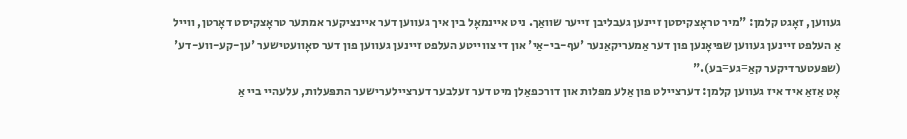געווען, זאָגט קלמן: "מיר טראָצקיסטן זיינען געבליבן זייער שוואַך. ניט איינמאָל בין איך געווען דער איינציקער אמתער טראָצקיסט דאָרטן, ווייל אַ העלפט זיינען געווען שפּיאָנען פון דער אַמעריקאַנער 'עף-בי-אַי' און די צווייטע העלפט זיינען געווען פון דער סאָוועטישער 'ען-קע-ווע-דע' (שפּעטערדיקער קאַ=גע=בע)."
אָט אַזאַ איד איז געווען קלמן: דערציילט פון אַלע מפּלות און דורכפאַלן מיט דער זעלבער דערציילערישער התפּעלות, עלעהיי ביי אַ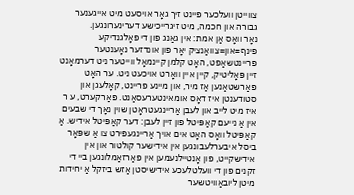צווייטן וועלכער פיינט זיך גאָר אויסעט מיט אייגענער גבורה און חכמה, מיט זיגרייכישע דערינערונגען.
נאָר וואָס אַן אמת: אין גאַנג פון די פאָלגנדיקע פינף=און=צוואַנציק יאָר פון אונדזער נאָענטער פריינטשאַפט, האָט קלמן קיינמאָל ווייטער ניט דערמאָנט זיין פּאָליטיק, קיין איין וואָרט אויכעט ניט. ער האָט פאַרשטאַנען אַז מיר, און מיינע פריינט, קאָלעגן און סטודענטן איז דאָס אומאינטערעסאַנט. פאַרקערט, ע ר איז מיט לייב און לעבן אַריינגעטראָטן שוין נאָך די שבעים אין אַ נייעם קאַפּיטל פון זיין לעבן: דער קאַפּיטל אידיש. אַ קאַפּיטל וואָס האָט אים אויך אַריינגעפירט צו אַ שפּאָר ביסל איבערלעבונגען אין אידישער קולטור און אין אידישקייט, פון אָנטיילנעמען אין פאַרזאַמלונגען ביי די זקנים פון די וועלטלעכע אידישיסטן אַזש ביזקל אַ יחידות מיטן ליובאַוויטשער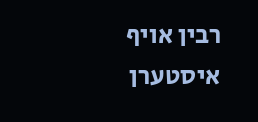רבין אויף איסטערן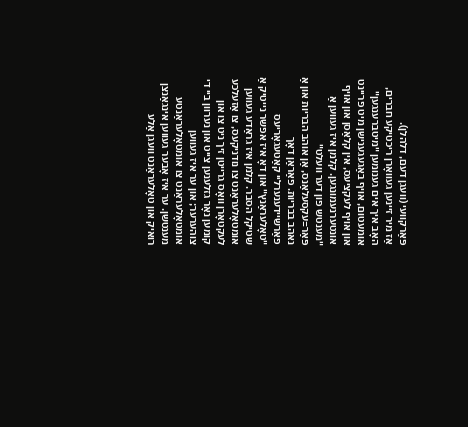פּאַרקוועי (וועגן דעם, דלהלן).
אַז מיר זיינען געוואָרן ריכטיקע חברים, האָב איך אים גענומען "מיטברענגען" אומעטום, אויף באַגעגענישן מיט פריינט און אויף לעקציעס, אין קלאַסן און אויף אונטערנעמונגען. קלמן איז געווען אַ "מענטש פון דער וועלט" פּאַר=עקסעלאַנס, אַן אוהב הבריות און אַ נאהב בבריות. פאַראַן דאָך פאַרשיידענערליי קאַטעגאָריעס "טאָלעראַנץ" און דאָ איז אפשר נייטיק אַ שטיקל הסבר. קלמן איז גראַדע געווען אומטאָלעראַנט צו נודניקעס, צו אַזעלכע לעקטאָרן וואָס גרייטן זיך ניט צו און קומען נאָר גזלענען צייט און נערוון ביי די צוהערער; און ער איז געווען אומטאָלעראַנט צו אומטאָלעראַנטע מענטשן. ער איז אָבער געווען אינגאַנצן רואיק און טאָלעראַנט וועגן אַלע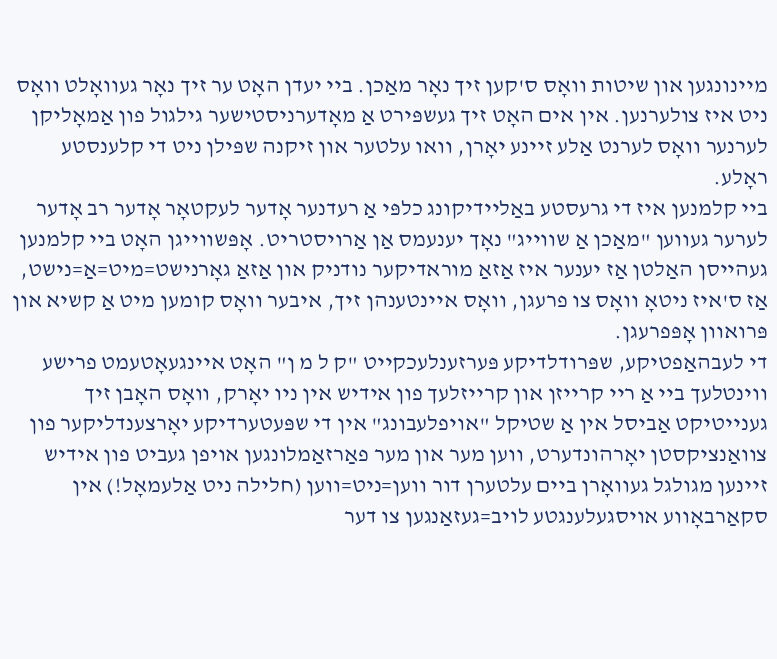מיינונגען און שיטות וואָס ס'קען זיך נאָר מאַכן. ביי יעדן האָט ער זיך נאָר געוואָלט וואָס ניט איז צולערנען. אין אים האָט זיך געשפּירט אַ מאָדערניסטישער גילגול פון אַמאָליקן לערנער וואָס לערנט אַלע זיינע יאָרן, וואו עלטער און זיקנה שפּילן ניט די קלענסטע ראָלע.
ביי קלמנען איז די גרעסטע באַליידיקונג כלפּי אַ רעדנער אָדער לעקטאָר אָדער רב אָדער לערער געווען "מאַכן אַ שווייג" נאָך יענעמס אַן אַרויסטריט. אָפּשווייגן האָט ביי קלמנען געהייסן האַלטן אַז יענער איז אַזאַ מוראדיקער נודניק און אַזאַ גאָרנישט=מיט=אַ=נישט, אַז ס'איז ניטאָ וואָס צו פרעגן, וואָס איינטענהן זיך, איבער וואָס קומען מיט אַ קשיא און פּרואוון אָפּפרעגן.
די לעבהאַפטיקע, שפּרודלדיקע פּערזענלעכקייט "ק ל מ ן" האָט איינגעאָטעמט פרישע ווינטלעך ביי אַ ריי קרייזן און קרייזלעך פון אידיש אין ניו יאָרק, וואָס האָבן זיך גענייטיקט אַביסל אין אַ שטיקל "אויפלעבונג" אין די שפּעטערדיקע יאָרצענדליקער פון צוואַנציקסטן יאָרהונדערט, ווען מער און מער פאַרזאַמלונגען אויפן געביט פון אידיש זיינען מגולגל געוואָרן ביים עלטערן דור ווען=ניט=ווען (חלילה ניט אַלעמאָל!) אין סקאַרבאָווע אויסגעלענגטע לויב=געזאַנגען צו דער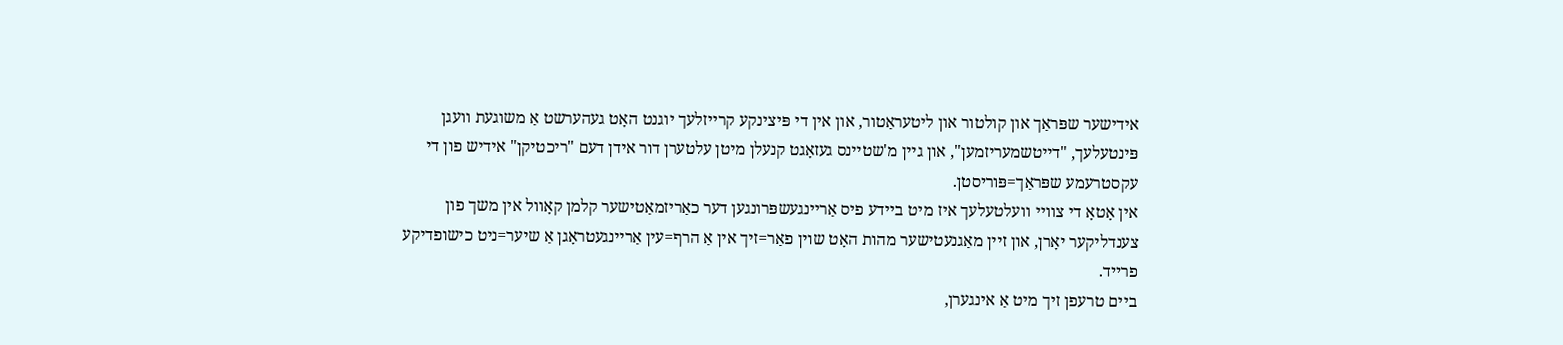אידישער שפּראַך און קולטור און ליטעראַטור, און אין די פּיצינקע קרייזלעך יוגנט האָט געהערשט אַ משוגעת וועגן פּינטעלעך, "דייטשמעריזמען", און גיין מ'שטיינס געזאָגט קנעלן מיטן עלטערן דור אידן דעם "ריכטיקן" אידיש פון די עקסטרעמע שפּראַך=פּוריסטן.
אין אָטאָ די צוויי וועלטעלעך איז מיט ביידע פיס אַריינגעשפּרונגען דער כאַריזמאַטישער קלמן קאָוול אין משך פון צענדליקער יאָרן, און זיין מאַגנעטישער מהות האָט שוין פאַר=זיך אין אַ הרף=עין אַריינגעטראָגן אַ שיער=ניט כישופדיקע פרייד.
ביים טרעפן זיך מיט אַ אינגערן,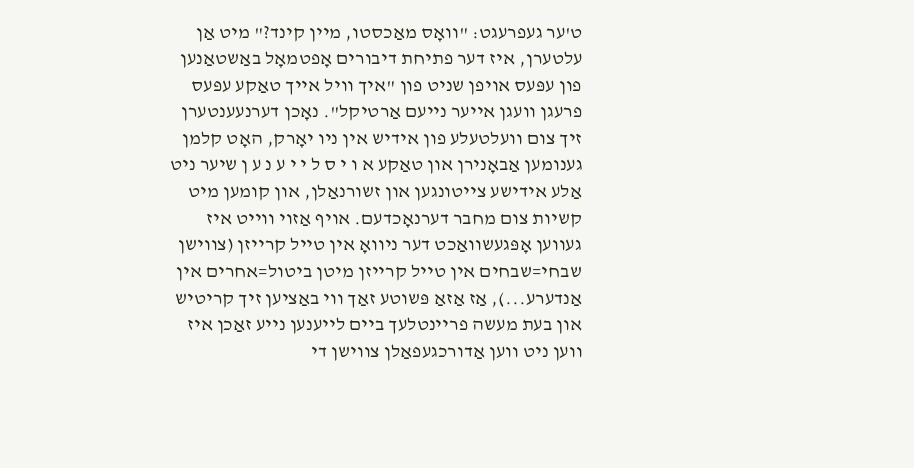ט'ער געפרעגט: "וואָס מאַכסטו, מיין קינד?" מיט אַן עלטערן, איז דער פתיחת דיבורים אָפטמאָל באַשטאַנען פון עפּעס אויפן שניט פון "איך וויל אייך טאַקע עפּעס פרעגן וועגן אייער נייעם אַרטיקל". נאָכן דערנעענטערן זיך צום וועלטעלע פון אידיש אין ניו יאָרק, האָט קלמן גענומען אַבאָנירן און טאַקע א ו י ס ל י י ע נ ע ן שיער ניט אַלע אידישע צייטונגען און זשורנאַלן, און קומען מיט קשיות צום מחבר דערנאָכדעם. אויף אַזוי ווייט איז געווען אָפּגעשוואַכט דער ניוואָ אין טייל קרייזן (צווישן שבחי=שבחים אין טייל קרייזן מיטן ביטול=אחרים אין אַנדערע...), אַז אַזאַ פּשוטע זאַך ווי באַציען זיך קריטיש און בעת מעשה פריינטלעך ביים לייענען נייע זאַכן איז ווען ניט ווען אַדורכגעפאַלן צווישן די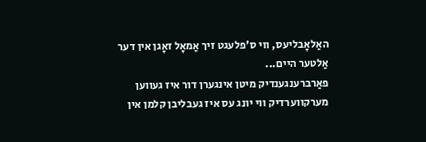האַלאָבליעס, ווי ס'פלעגט זיך אַמאָל זאָגן אין דער אַלטער היים...
פאַרברענגענדיק מיטן אינגערן דור איז געווען מערקווערדיק ווי יונג עס איז געבליבן קלמן אין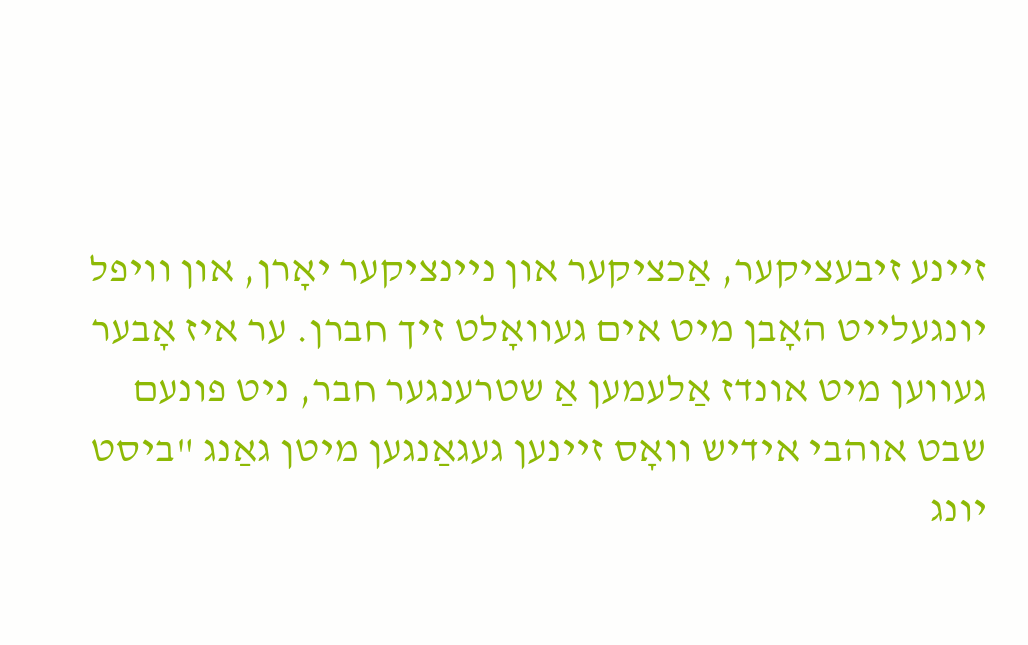זיינע זיבעציקער, אַכציקער און ניינציקער יאָרן, און וויפל יונגעלייט האָבן מיט אים געוואָלט זיך חברן. ער איז אָבער געווען מיט אונדז אַלעמען אַ שטרענגער חבר, ניט פונעם שבט אוהבי אידיש וואָס זיינען געגאַנגען מיטן גאַנג "ביסט יונג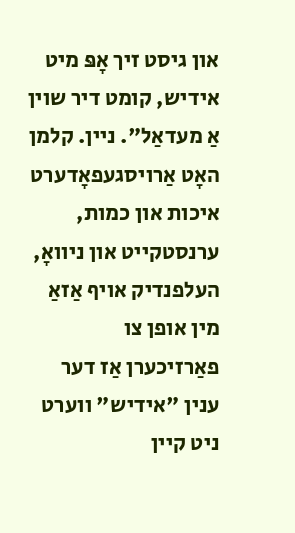און גיסט זיך אָפּ מיט אידיש, קומט דיר שוין אַ מעדאַל". ניין. קלמן האָט אַרויסגעפאָדערט איכות און כמות, ערנסטקייט און ניוואָ, העלפנדיק אויף אַזאַ מין אופן צו פאַרזיכערן אַז דער ענין "אידיש" ווערט ניט קיין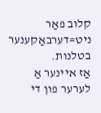קלוב פאַר ניט=דערבאַקענער בטלנות.
אַז איינער אַ לערער פון די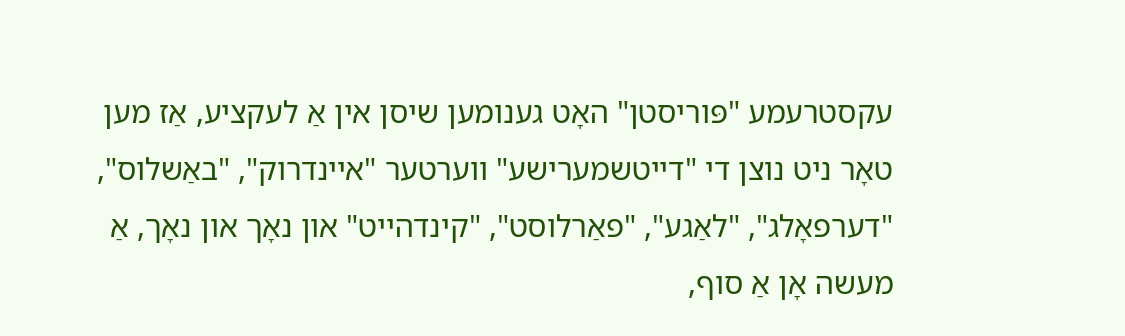עקסטרעמע "פּוריסטן" האָט גענומען שיסן אין אַ לעקציע, אַז מען טאָר ניט נוצן די "דייטשמערישע" ווערטער "איינדרוק", "באַשלוס", "דערפאָלג", "לאַגע", "פאַרלוסט", "קינדהייט" און נאָך און נאָך, אַ מעשה אָן אַ סוף,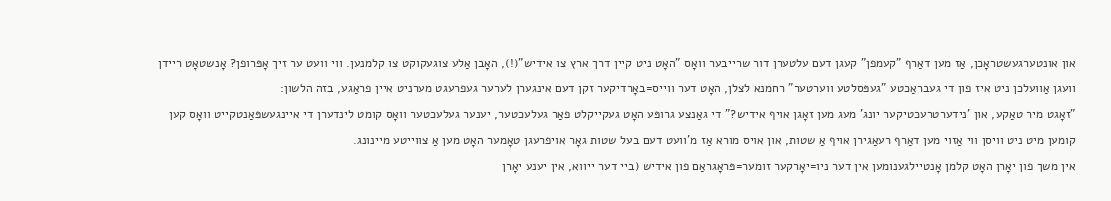און אונטערגעשטראָכן, אַז מען דאַרף "קעמפן" קעגן דעם עלטערן דור שרייבער וואָס "האָט ניט קיין דרך ארץ צו אידיש"(!), האָבן אַלע צוגעקוקט צו קלמנען. ווי וועט ער זיך אָפּרופן? אָנשטאָט ריידן וועגן אַוועלכן ניט איז פון די געבראַכטע "געפּסלטע ווערטער" רחמנא לצלן, האָט דער ווייס=באָרדיקער זקן דעם אינגערן לערער געפרעגט מערניט איין פראַגע, בזה הלשון:
"זאָגט מיר טאַקע, און 'נידערטרעכטיקער יונג' מעג מען זאָגן אויף אידיש?" די גאַנצע גרופּע האָט געקייקלט פאַר געלעכטער, יענער געלעכטער וואָס קומט לינדערן די איינגעשפּאַנטקייט וואָס קען קומען מיט ניט וויסן ווי אַזוי מען דאַרף רעאַגירן אויף אַ שטות, און אויס מורא אַז מ'וועט דעם בעל שטות גאָר אויפרעגן טאָמער האָט מען אַ צווייטע מיינונג.
אין משך פון יאָרן האָט קלמן אָנטיילגענומען אין דער ניו=יאָרקער זומער=פּראָגראַם פון אידיש (ביי דער ייווא, אין יענע יאָרן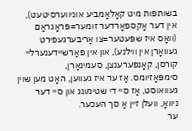בשותפות מיט קאָלאָמביע אוניווערסיטעט), אין דער אָקספאָרדער זומער=פּראָגראַם (וואָס איז שפּעטער=צו אַריבערגעפירט געוואָרן אין ווילנע), און אין פאַרשיידענערליי קורסן, קאָנפערענצן, סעמינאַרן, סימפּאָזיומס. אַז ער איז געווען, האָט מען שוין געוואוסט, אַז סיי די שטימונג און סיי דער ניוואָ, וועלן זיין אַ סך העכער.
ער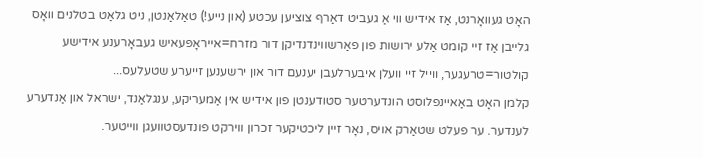האָט געוואָרנט, אַז אידיש ווי אַ געביט דאַרף צוציען עכטע (און נייע!) טאַלאַנטן, ניט גלאַט בטלנים וואָס גלייבן אַז זיי קומט אַלע ירושות פון פאַרשווינדנדיקן דור מזרח=אייראָפּעאיש געבאָרענע אידישע קולטור=טרעגער, ווייל זיי וועלן איבערלעבן יענעם דור און ירשענען זייערע שטעלעס...
קלמן האָט באַאיינפלוסט הונדערטער סטודענטן פון אידיש אין אַמעריקע, ענגלאַנד, ישראל און אַנדערע לענדער. ער פעלט שטאַרק אויס, נאָר זיין ליכטיקער זכרון ווירקט פונדעסטוועגן ווייטער.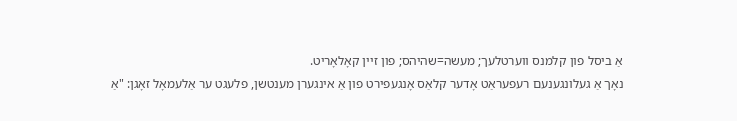אַ ביסל פון קלמנס ווערטלעך; מעשה=שהיהס; פון זיין קאָלאָריט.
נאָך אַ געלונגענעם רעפעראַט אָדער קלאַס אָנגעפירט פון אַ אינגערן מענטשן, פלעגט ער אַלעמאָל זאָגן: "אַ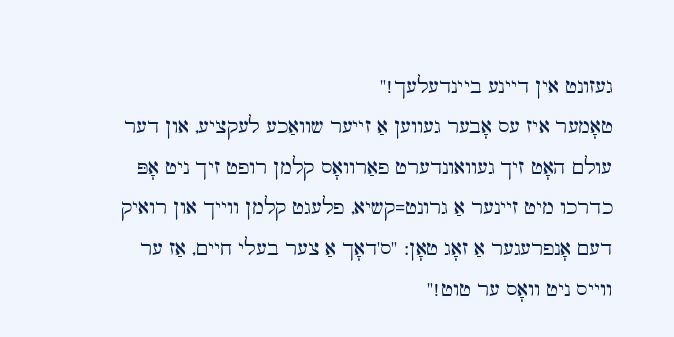געזונט אין דיינע ביינדעלעך!"
טאָמער איז עס אָבער געווען אַ זייער שוואַכע לעקציע, און דער עולם האָט זיך געוואונדערט פאַרוואָס קלמן רופט זיך ניט אָפּ כדרכו מיט זיינער אַ גרונט=קשיא, פלעגט קלמן ווייך און רואיק דעם אָנפרעגער אַ זאָג טאָן: "ס'דאָך אַ צער בעלי חיים, אַז ער ווייס ניט וואָס ער טוט!"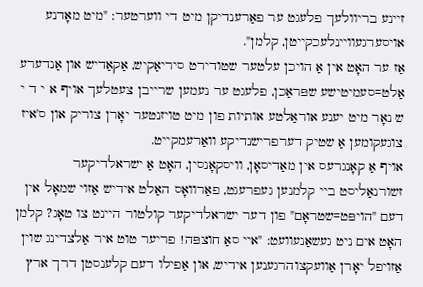זיינע בריוולעך פלעגט ער פאַרענדיקן מיט די ווערטער: "מיט מאָדנע אויסערגעוויינלעכקייטן, קלמן".
אַז ער האָט אין אַ הויכן עלטער שטודירט סיריאַקיש, אַקאַדיש און אַנדערע אַלט=סעמיטישע שפּראַכן, פלעגט ער נעמען שרייבן צעטלעך אויף א י ד י ש נאָר מיט יענע אוראַלטע אותיות פון מיט טויזנטער יאָרן צוריק און ס'איז צוגעקומען אַ שטיק דערפרישנדיקע וואַרעמקייט.
אויף אַ קאָנגרעס אין מאַדיסאָן, וויסקאָנסין, האָט אַ ישראלדיקער זשורנאַליסט ביי קלמנען געפרעגט, פאַרוואָס האַלט אידיש אַזוי שמאָל אין דעם "הויפּט=שטראָם" פון דער ישראלדיקער קולטור היינט צו טאָג? קלמן האָט אים ניט געשאַנעוועט: "איי סאַ חוצפּה! פריער טוט איר אַלצדינג שוין אַזויפל יאָרן אַוועקצוהרגענען אידיש, און אַפילו דעם קלענסטן דרך ארץ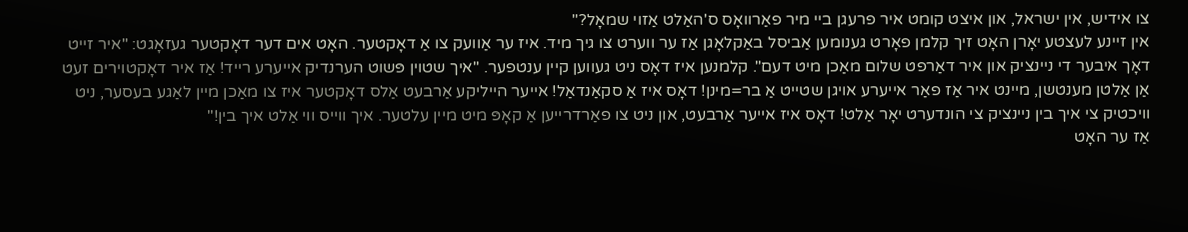צו אידיש, אין ישראל, און איצט קומט איר פרעגן ביי מיר פאַרוואָס ס'האַלט אַזוי שמאָל?"
אין זיינע לעצטע יאָרן האָט זיך קלמן פאָרט גענומען אַביסל באַקלאָגן אַז ער ווערט צו גיך מיד. איז ער אַוועק צו אַ דאָקטער. האָט אים דער דאָקטער געזאָגט: "איר זייט דאָך איבער די ניינציק און איר דאַרפט שלום מאַכן מיט דעם". קלמנען איז דאָס ניט געווען קיין ענטפער. "איך שטוין פּשוט הערנדיק אייערע רייד! אַז איר דאָקטוירים זעט אַן אַלטן מענטשן, מיינט איר אַז פאַר אייערע אויגן שטייט אַ בר=מינן! דאָס איז אַ סקאַנדאַל! אייער הייליקע אַרבעט אַלס דאָקטער איז צו מאַכן מיין לאַגע בעסער, ניט וויכטיק צי איך בין ניינציק צי הונדערט יאָר אַלט! דאָס איז אייער אַרבעט, און ניט צו פאַרדרייען אַ קאָפּ מיט מיין עלטער. איך ווייס ווי אַלט איך בין!"
אַז ער האָט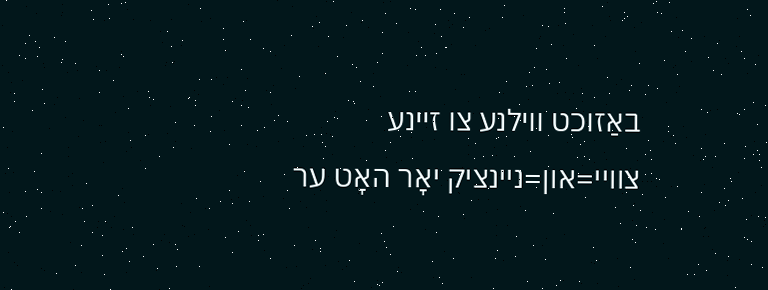באַזוכט ווילנע צו זיינע צוויי=און=ניינציק יאָר האָט ער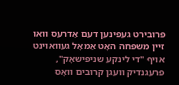פּרובירט געפינען דעם אַדרעס וואו זיין משפּחה האָט אַמאָל געוואוינט אויף "די לינקע שניפּישאָק", פרעגנדיק וועגן קרובים וואָס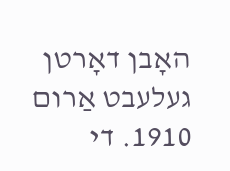האָבן דאָרטן געלעבט אַרום 1910. די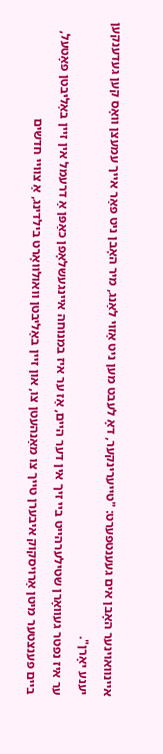איינוואוינער האָבן אים געענטפערט: "טייערינקער, דאָ לעבט מען ניט אַזוי לאַנג, מיר האָבן ניט פאַר אייך עמעצן וואָס קען געדענקען יענע יאָרן".
ער איז נפטר געוואָרן שטילערהייט ביי זיך אין דער היים, אַז ער איז במנוחה איינגעשלאָפן כאַפּן אַ דרעמל אין זיין באַליבטן פאָטעל, ביים פענצטער מיטן אַרויסקוק איבערן טייך צו מאַנהעטן צו, און זיין באַליבטן וואולוואָרט בילדינג, אַ צוויי חדשים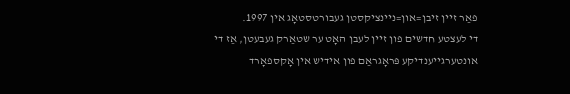פאַר זיין זיבן=און=ניינציקסטן געבורטסטאָג אין 1997.
די לעצטע חדשים פון זיין לעבן האָט ער שטאַרק געבעטן, אַז די אונטערגייענדיקע פּראָגראַם פון אידיש אין אָקספאָרד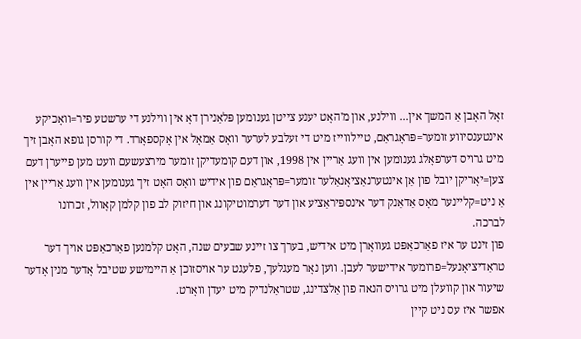זאָל האָבן אַ המשך אין... ווילנע, און מ'האָט יענע צייטן גענומען פּלאַנירן דאָ אין ווילנע די ערשטע פיר=וואָכיקע אינטענסיווע זומער=פּראָגראַם, טיילווייז מיט די זעלבע לערער וואָס אַמאָל אין אָקספאָרד. די קורסן גופא האָבן זיך מיט גרויס דערפאָלג גענומען אין וועג אַריין אין 1998, און דעם קומעדיקן זומער מירצעשעם וועט מען פייערן דעם צען=יאָריקן יובל פון אַן אינטערנאַציאָנאַלער זומער=פּראָגראַם פון אידיש וואָס האָט זיך גענומען אין וועג אַריין אין אַ ניט=קליינער מאָס אַדאַנק דער אינספּיראַציע און דער דערמוטיקונג און חיזוק לב פון קלמן קאָוול, זכרונו לברכה.
פון זינט ער איז פאַרכאַפּט געוואָרן מיט אידיש, בערך צו זיינע שבעים שנה, האָט קלמנען פאַרכאַפּט אויך דער טראַדיציאָנעל=פרומער אידישער לעבן. ווען נאָר מעגלעך, פלעגט ער אויסזוכן אַ היימישע שטיבל אָדער מנין אָדער שיעור און קוועלן מיט גרויס הנאה פון אַלצדינג, שטראַלנדיק מיט יעדן וואָרט.
אפשר איז עס ניט קיין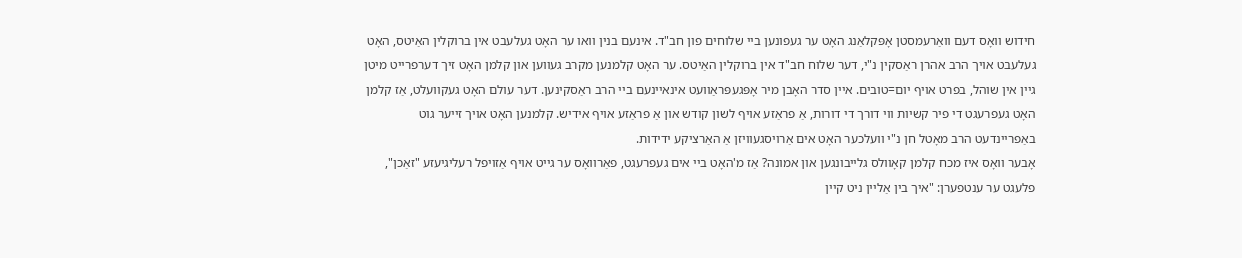חידוש וואָס דעם וואַרעמסטן אָפּקלאַנג האָט ער געפונען ביי שלוחים פון חב"ד. אינעם בנין וואו ער האָט געלעבט אין ברוקלין האַיטס, האָט געלעבט אויך הרב אהרן ראַסקין נ"י, דער שלוח חב"ד אין ברוקלין האַיטס. ער האָט קלמנען מקרב געווען און קלמן האָט זיך דערפרייט מיטן גיין אין שוהל, בפרט אויף יום=טובים. איין סדר האָבן מיר אָפּגעפּראַוועט אינאיינעם ביי הרב ראַסקינען. דער עולם האָט געקוועלט, אַז קלמן האָט געפרעגט די פיר קשיות ווי דורך די דורות, אַ פראַזע אויף לשון קודש און אַ פראַזע אויף אידיש. קלמנען האָט אויך זייער גוט באַפריינדעט הרב מאָטל חן נ"י וועלכער האָט אים אַרויסגעוויזן אַ האַרציקע ידידות.
אָבער וואָס איז מכח קלמן קאָוולס גלייבונגען און אמונה? אַז מ'האָט ביי אים געפרעגט, פאַרוואָס ער גייט אויף אַזויפל רעליגיעזע "זאַכן", פלעגט ער ענטפערן: "איך בין אַליין ניט קיין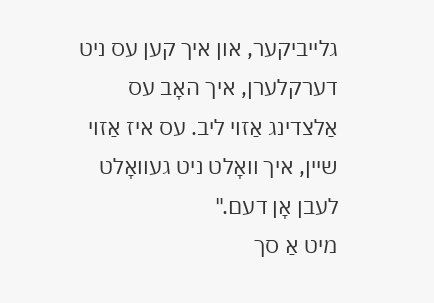גלייביקער, און איך קען עס ניט דערקלערן, איך האָב עס אַלצדינג אַזוי ליב. עס איז אַזוי שיין, איך וואָלט ניט געוואָלט לעבן אָן דעם."
מיט אַ סך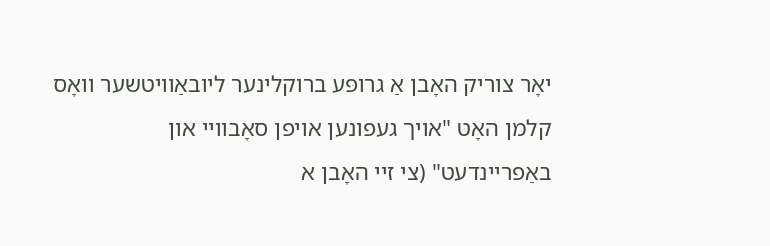יאָר צוריק האָבן אַ גרופּע ברוקלינער ליובאַוויטשער וואָס קלמן האָט "אויך געפונען אויפן סאָבוויי און באַפריינדעט" (צי זיי האָבן א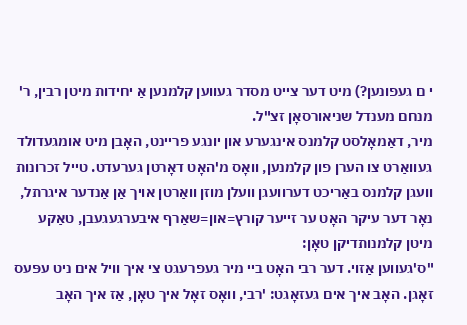י ם געפונען?) מיט דער צייט מסדר געווען קלמנען אַ יחידות מיטן רבין, ר' מנחם מענדל שניאורסאָן זצ"ל.
מיר, דאַמאָלסט קלמנס אינגערע און יונגע פריינט, האָבן מיט אומגעדולד געוואַרט צו הערן פון קלמנען, וואָס מ'האָט דאָרטן גערעדט. טייל זכרונות וועגן קלמנס באַריכט דערוועגן וועלן מוזן וואַרטן אויך אַן אַנדער איגרתל, נאָר דער עיקר האָט ער זייער קורץ=און=שאַרף איבערגעגעבן, טאַקע מיטן קלמנותדיקן טאָן:
"ס'געווען אַזוי. דער רבי האָט ביי מיר געפרעגט צי איך וויל אים ניט עפּעס זאָגן. האָב איך אים געזאָגט: 'רבי, וואָס זאָל איך טאָן, אַז איך האָב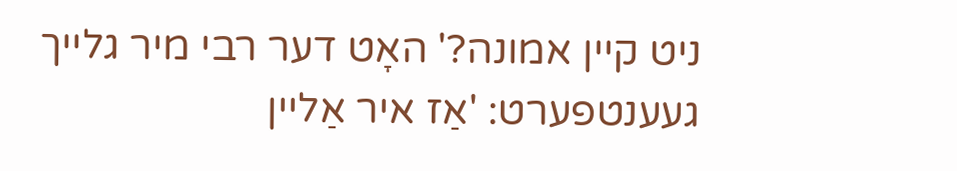ניט קיין אמונה?' האָט דער רבי מיר גלייך געענטפערט: 'אַז איר אַליין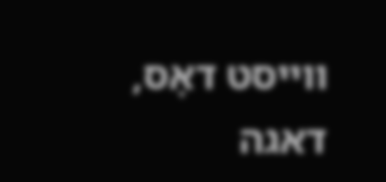ווייסט דאָס, דאגה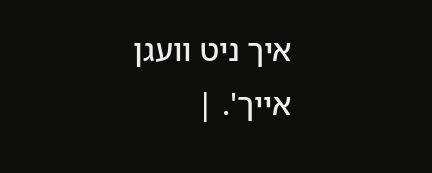איך ניט וועגן אייך'. |